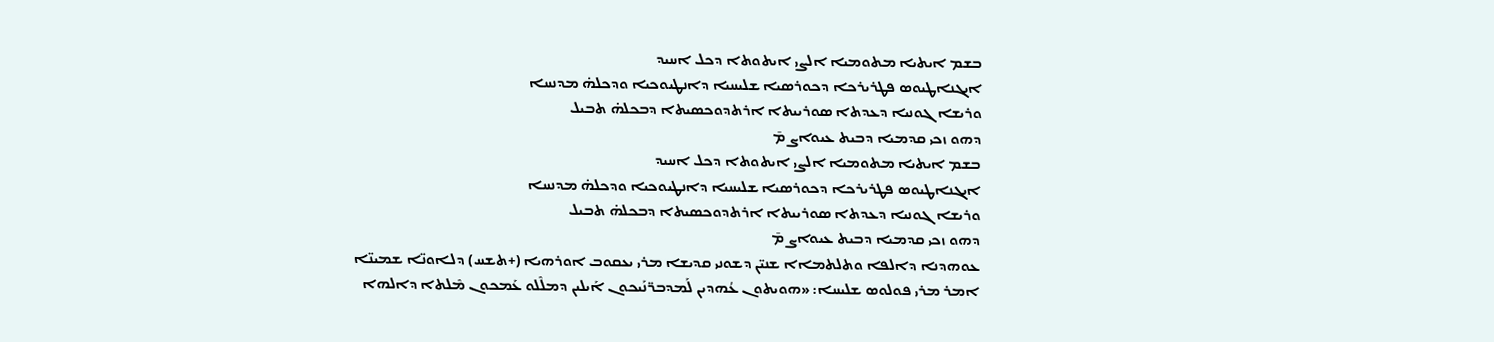ܒܫܡ ܐܝܬܝܐ ܡܬܘܡܝܐ ܐܠܨܝ ܐܝܬܘܬ‌ܐ ܕܟܠ ܐܚܝܕ
ܐܝܓܢܐܛܝܘܣ ܦܛܪܝܪܟܐ ܕܟܘܪܣܝܐ ܫܠܝܚܝܐ ܕܐܢܛܝܘܟܝܐ ܘܕܟܠܗ̇ ܡܕܢܚܐ
ܘܪܝܫܐ ܓܘܢܝܐ ܕܥܕܬܐ ܣܘܪܝܝܬܐ ܐܪܬܕܘܟܣܝܬܐ ܕܒܟܠܗ̇ ܬܒܝܠ
ܕܗܘ ܙܟܝ ܩܕܡܝܐ ܕܒܝܬ ܥܝܘܐܨ ܡ̄
ܒܫܡ ܐܝܬܝܐ ܡܬܘܡܝܐ ܐܠܨܝ ܐܝܬܘܬܐ ܕܟܠ ܐܚܝܕ
ܐܝܓܢܐܛܝܘܣ ܦܛܪܝܪܟܐ ܕܟܘܪܣܝܐ ܫܠܝܚܝܐ ܕܐܢܛܝܘܟܝܐ ܘܕܟܠܗ̇ ܡܕܢܚܐ
ܘܪܝܫܐ ܓܘܢܝܐ ܕܥܕܬܐ ܣܘܪܝܝܬܐ ܐܪܬܕܘܟܣܝܬܐ ܕܒܟܠܗ̇ ܬܒܝܠ
ܕܗܘ ܙܟܝ ܩܕܡܝܐ ܕܒܝܬ ܥܝܘܐܨ ܡ̄
ܥܘܗܕܢܐ ܕܐܠܦܐ ܘܬܠܬܡܐܐ ܫܢܝ̈ܢ ܕܫܘܢܝ ܩܕܝܫܐ ܡܪܝ ܝܥܩܘܒ ܐܘܪܗܝܐ (+ܬܫܚ) ܕܠܐܘܢ̈ܐ ܫܡܝܢ̈ܐ
ܐܡܪ ܡܪܝ ܦܘܠܘܣ ܫܠܝܚܐ: «ܗܘܝܬܘܢ ܥܳܗܕܝܢ ܠܰܡܕܒܪ̈ܢܰܝܟܘܢ ܐܰܝܠܝܢ ܕܡܠܶܠܘ ܥܰܡܟܘܢ ܡܶܠܬܐ ܕܐܠܗܐ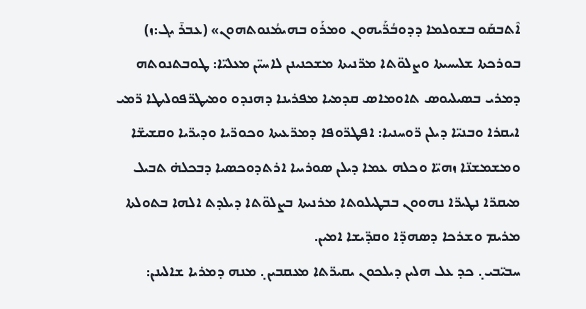ܐܶܬܒܩܰܘ ܒܫܘܠܡܐ ܕܕܘܒܳܪ̈ܰܝܗܘܢ ܘܡܪܰܘ ܒܗܝܡܳܢܘܬܗܘܢ» (ܥܒܪ̄ ܝܓ:ܙ)
ܒܘܪܟܬܐ ܫܠܝܚܝܬܐ ܘܨܠܘ̈ܬܐ ܡܪ̈ܢܝܬܐ ܡܫܟܢܝܢܢ ܠܐܚܝ̈ܢ ܡܥܠܝ̈ܐ: ܛܘܒܬܢܘܬܗ ܕܡܪܝ ܒܣܝܠܝܘܣ ܬܐܘܡܐܣ ܩܕܡܝܐ ܡܦܪܝܢܐ ܕܗܢܕܘ ܘܡܝܛܪ̈ܦܘܠܝܛܐ ܪ̈ܡܝ ܐܝܩܪܐ ܘܒܢܝ̈ܐ ܕܝܠܢ ܪ̈ܘܚܢܝܐ: ܐܦܛܪ̈ܘܦܐ ܕܡܪ̈ܥܝܬܐ ܘܟܘܪ̈ܝܐ ܘܕܝܪ̈ܝܐ ܘܩܫܝܫ̈ܐ ܘܡܫܡܫܢ̈ܐ ܙܗܝ̈ܐ ܘܟܠܗ ܥܡܐ ܕܝܠܢ ܣܘܪܝܝܐ ܐܪܬܕܘܟܣܝܐ ܕܒܟܠܗ̇ ܬܒܝܠ ܡܝܩܪ̈ܐ ܢܛܝܪ̈ܐ ܢܗܘܘܢ ܒܒܛܝܠܘܬܐ ܡܪܢܝܬܐ ܒܨܠܘ̈ܬܐ ܕܝܠܕܬ ܐܠܗܐ ܒܬܘܠܬܐ ܡܪܝܡ ܘܫܪܟܐ ܕܣܗܕ̈ܐ ܘܩܕ̈ܝܫܐ ܐܡܝܢ.
ܚܒܝ̈ܒܝ܉ ܟܕ ܥܠ ܗܠܝܢ ܕܝܠܟܘܢ ܝܩܝܪ̈ܬܐ ܡܥܩܒܝܢ܉ ܡܢܗ ܕܡܪܝܐ ܫܐܠܝܢܢ: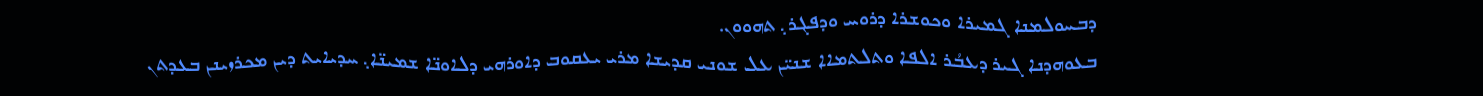ܕܒܚܘܠܡܢܐ ܓܡܝܪܐ ܘܟܘܫܪܐ ܕܪܘܚ ܘܕܦܓܪ܉ ܬܗܘܘܢ.
ܒܥܘܗܕܢܐ ܓܝܪ ܕܥܒܳܪ ܐܠܦܐ ܘܬܠܬܡܐܐ ܫܢܝ̈ܢ ܥܠ ܫܘܢܝ ܩܕܝܫܐ ܡܪܝ ܝܥܩܘܒ ܕܐܘܪܗܝ ܕܠܐܘܢ̈ܐ ܫܡܝܢ̈ܐ܉ ܚܕܝܐܝܬ ܕܝܢ ܡܟܪܙܝܢܢ ܒܥܕܬܢ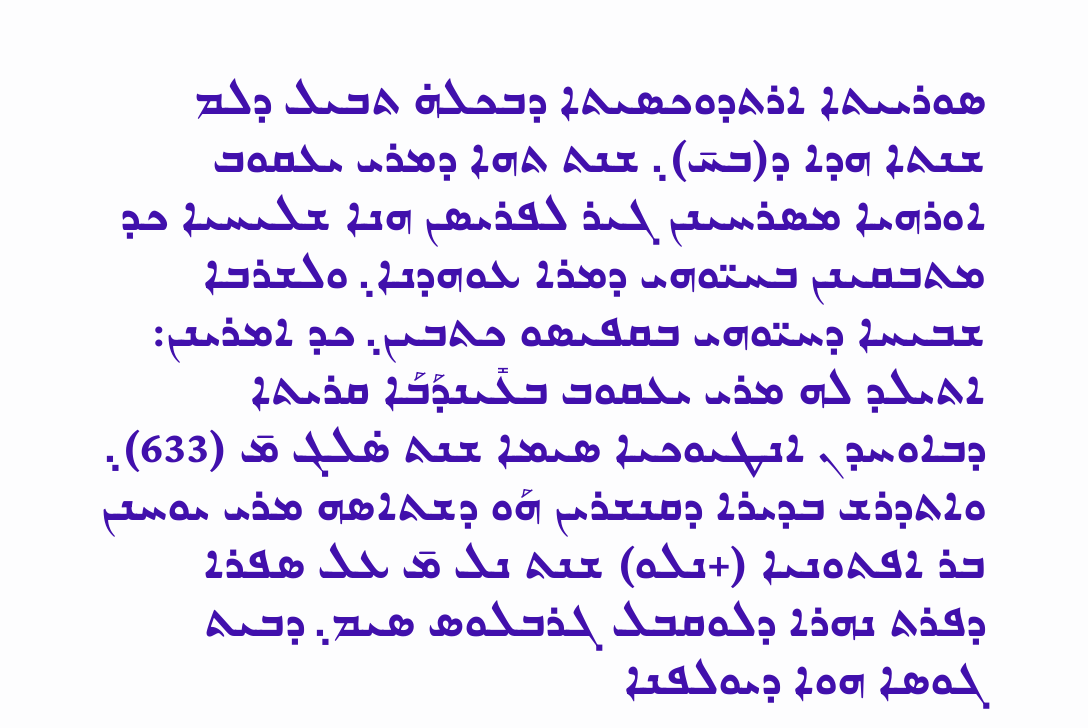ܣܘܪܝܝܬܐ ܐܪܬܕܘܟܣܝܬܐ ܕܒܟܠܗ̇ ܬܒܝܠ ܕܠܡ ܫܢܬܐ ܗܕܐ ܕ(ܒܚ̄)܉ ܫܢܬ ܬܗܐ ܕܡܪܝ ܝܥܩܘܒ ܐܘܪܗܝܐ ܡܣܪܚܝܢܢ ܓܝܪ ܠܦܪܝܣܢ ܗܢܐ ܫܠܝܚܝܐ ܟܕ ܡܬܒܩܝܢܢ ܒܚܝ̈ܘܗܝ ܕܡܪܐ ܥܘܗܕܢܐ܉ ܘܠܫܪܒܐ ܫܒܝܚܐ ܕܚܝ̈ܘܗܝ ܒܩܦܝܣܘ ܟܬܒܝܢ܉ ܟܕ ܐܡܪܝܢܢ:
ܐܬܝܠܕ ܠܗ ܡܪܝ ܝܥܩܘܒ ܒܥܺܝܢܕܰܒܰܐ ܩܪܝܬܐ ܕܒܐܘܚܕܢ ܐܢܛܝܘܟܝܐ ܣܝܡܐ ܫܢܬ ܣ̇ܠܓ ܡ̄ (633)܉ ܘܐܬܕܪܫ ܒܕܝܪܐ ܕܩܢܫܪܝܢ ܗܰܘ ܕܫܬܐܣܗ ܡܪܝ ܝܘܚܢܢ ܒܪ ܐܦܬܘܢܝܐ (+ܢܠܘ) ܫܢܬ ܢܠ ܡ̄ ܥܠ ܣܦܪܐ ܕܦܪܬ ܢܗܪܐ ܕܠܘܩܒܠ ܓܪܒܠܘܣ ܣܝܡ܉ ܕܒܝܬ ܓܘܣܐ ܗܘܐ ܕܝܘܠܦܢܐ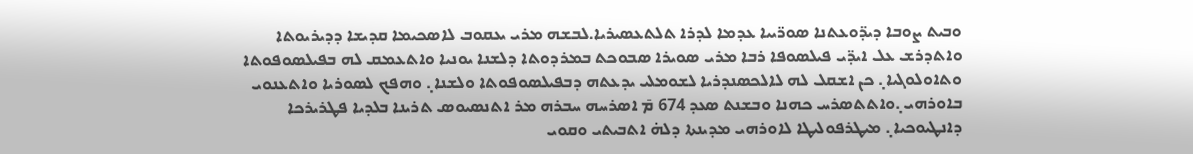ܘܒܝܬ ܨܘܒܐ ܕܝܕ̈ܘܥܬܢܐ ܣܘܪ̈ܝܝܐ ܥܕܡܐ ܠܕܪܐ ܬܠܬܥܣܝܪܝܐ.ܠܒܫܗ ܡܪܝ ܝܥܩܘܒ ܠܐܣܟܝܡܐ ܩܕܝܫܐ ܕܕܝܪܝܘܬܐ ܘܐܬܕܪܫ ܥܠ ܐܝܕ̈ܝ ܦܝܠܣܘܦܐ ܪܒܐ ܡܪܝ ܣܘܝܪܐ ܣܒܘܟܬ ܒܡܪܕܘܬܐ ܕܠܫܢܐ ܝܘܢܝܐ ܘܐܬܥܡܩ ܠܗ ܒܦܝܠܣܘܦܘܬܐ ܘܬܐܘܠܘܓܝܐ܉ ܟܢ ܐܫܩܠ ܠܗ ܠܐܠܟܣܢܕܪܝܐ ܠܫܘܡܠܝ ܝܕܥܬܗ ܕܒܦܝܠܣܘܦܘܬܐ ܘܠܫܢܐ܉ ܘܗܦܟ ܠܣܘܪܝܐ ܘܐܬܥܢܘܝ ܒܐܘܪܗܝ܉ܘܐܬܬܣܪܚ ܟܗܢܐ ܘܒܫܢܬ ܣܥܕ 674 ܡ̄ ܐܣܪܚܗ ܚܒܪܗ ܡܪ ܐܬܢܣܝܘܣ ܬܪܝܢܐ ܒܠܕܝܐ ܦܛܪܝܪܟܐ ܕܐܢܛܝܘܟܝܐ܉ ܡܝܛܪܦܘܠܝܛܐ ܠܐܘܪܗܝ ܡܕܝܢܬܐ ܕܠܗ̇ ܐܬܒܝܬܝ ܘܩܘܝ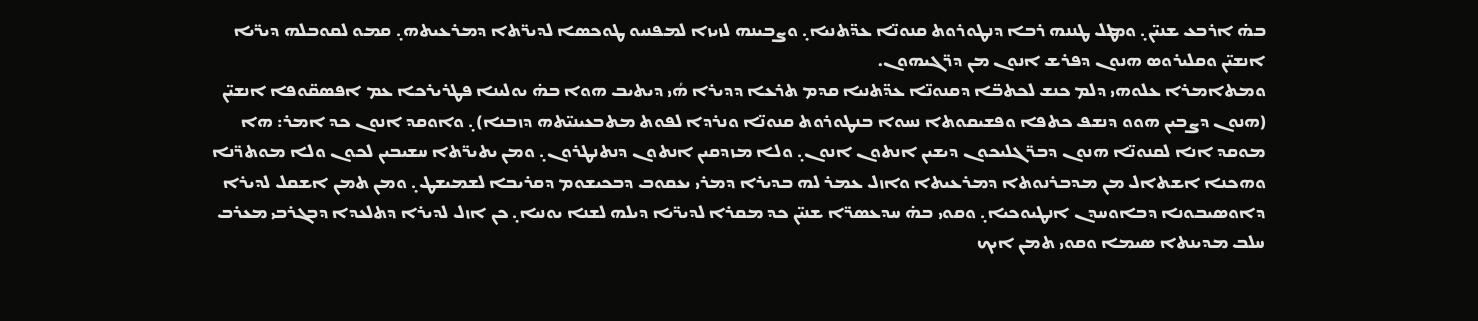ܒܗ̇ ܐܪܒܥ ܫܢܝ̈ܢ܉ ܘܡܛܠ ܛܢܢܗ ܪܒܐ ܕܢܛܘܪܘܬ ܩܢܘܢ̈ܐ ܥܕ̈ܬܢܝܐ܉ ܘܨܒܝܢܗ ܠܙܝܙܐ ܠܡܦܢܝܘ ܛܘܟܣܐ ܠܕܝܪ̈ܬܐ ܕܡܪܥܝܬܗ܉ ܩܡܘ ܠܩܘܒܠܗ ܕܝܪ̈ܝܐ ܐܢܫܝ̈ܢ ܘܩܠܝܪܘܣ ܗܢܘܢ ܕܦܪܫ ܐܢܘܢ ܡܢ ܕܪ̈ܓܝܗܘܢ.
ܘܡܬܐܡܪܐ ܥܠܘܗܝ ܕܠܡ ܟܢܫ ܠܟܬܒ̈ܐ ܕܩܢܘܢ̈ܐ ܥܕ̈ܬܢܝܐ ܩܕܡ ܬܪܥܐ ܕܕܝܪܐ ܗܳܝ ܕܝܬܝܒ ܗܘܐ ܒܗ̇ ܝܘܠܝܢܐ ܦܛܪܝܪܟܐ ܥܡ ܐܦܣܩ̈ܘܦܐ ܐܢܫܝ̈ܢ (ܗܢܘܢ ܕܨܒܝܢ ܗܘܘ ܕܢܫܦ ܟܬܦܐ ܘܦܫܝܩܘܬܐ ܢܚܘܐ ܒܢܛܘܪܘܬ ܩܢܘܢ̈ܐ ܘܢܪܕܐ ܠܦܘܬ ܡܬܒܥܝܢܝ̈ܬܗ ܕܙܒܢܐ)܉ ܘܐܘܩܕ ܐܢܘܢ ܟܕ ܐܡܪ: ܗܐ ܡܘܩܕ ܐܢܐ ܠܩܢܘܢ̈ܐ ܗܢܘܢ ܕܒܪ̈ܓܠܝܟܘܢ ܕܝܫܝܢ ܐܢܬܘܢ ܐܢܘܢ܉ ܘܠܐ ܡܙܕܩܝܢ ܐܢܬܘܢ ܕܢܬܢܛܪܘܢ܉ ܘܡܢ ܝܬܝܪ̈ܬܐ ܚܫܝܒܝܢ ܠܟܘܢ ܘܠܐ ܡܘܬܪ̈ܢܐ ܘܗܟܢܐ ܐܫܬܐܠ ܡܢ ܡܕܒܪܢܘܬܐ ܕܡܪܥܝܬܐ ܘܐܙܠ ܥܡܪ ܠܗ ܒܕܝܪܐ ܕܡܪܝ ܝܥܩܘܒ ܕܒܟܝܫܘܡ ܕܩܪܝܒܐ ܠܫܡܝܫܛ܉ ܘܡܢ ܬܡܢ ܐܫܩܠ ܠܕܝܪܐ ܕܐܘܣܝܒܘܢܐ ܕܒܐܘܚܕܢ ܐܢܛܝܘܟܝܐ܉ ܘܩܘܝ ܒܗ̇ ܚܕܥܣܪ̈ܐ ܫܢܝ̈ܢ ܟܕ ܡܩܪܐ ܠܕܝܪ̈ܝܐ ܕܝܠܗ ܠܫܢܐ ܝܘܢܝܐ܉ ܟܢ ܐܙܠ ܠܕܝܪܐ ܕܬܠܥܕܐ ܕܒܓܪܒܝ ܡܥܪܒ ܚܠܒ ܡܕܝܢܬܐ ܣܝܡܐ ܘܩܘܝ ܬܡܢ ܐܝܟ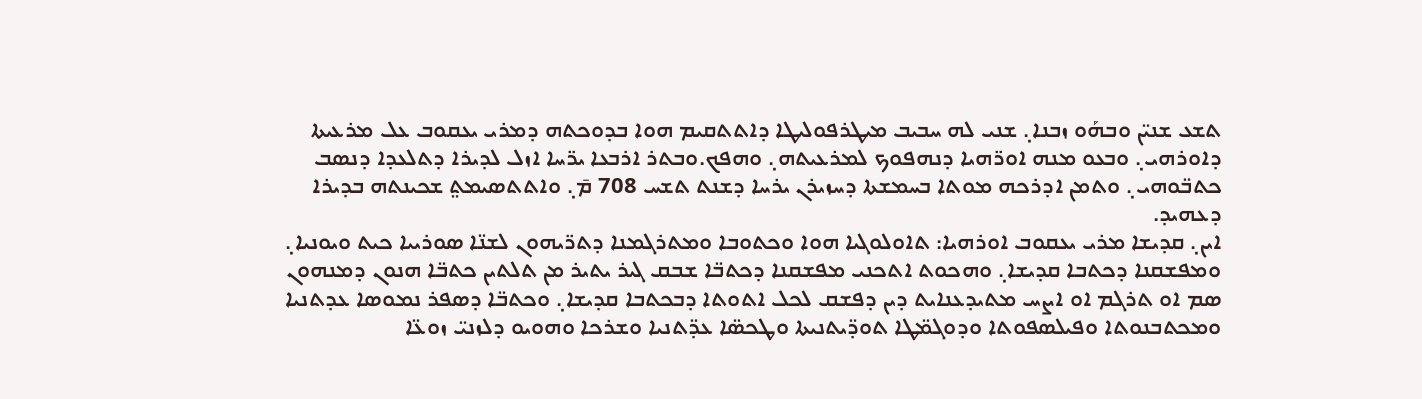ܬܫܥ ܫܢܝ̈ܢ ܘܒܗܰܘ ܙܒܢܐ܉ ܫܢܝ ܠܗ ܚܒܝܒ ܡܝܛܪܦܘܠܝܛܐ ܕܐܬܬܩܝܡ ܗܘܐ ܒܕܘܟܬܗ ܕܡܪܝ ܝܥܩܘܒ ܥܠ ܡܪܥܝܬܐ ܕܐܘܪܗܝ܉ ܘܒܥܘ ܡܢܗ ܐܘܪ̈ܗܝܐ ܕܢܗܦܘܟ ܠܡܪܥܝܬܗ܉ ܘܗܦܟ.ܘܒܬܪ ܐܪܒܥܐ ܝܪ̈ܚܐ ܐܙܠ ܠܕܝܪܐ ܕܬܠܥܕܐ ܕܢܣܒ ܟܬܒ̈ܘܗܝ܉ ܘܬܡܢ ܐܕܪܟܗ ܡܘܬܐ ܒܚܡܫܬܐ ܕܚܙܝܪܢ ܝܪܚܐ ܕܫܢܬ ܬܫܚ 708 ܡ̄܉ ܘܐܬܬܣܝܡܬ݀ ܫܟܝܢܬܗ ܒܕܝܪܐ ܕܥܗܝܕ.
ܐܝܢ܉ ܩܕܝܫܐ ܡܪܝ ܝܥܩܘܒ ܐܘܪܗܝܐ: ܬܐܘܠܘܓܝܐ ܗܘܐ ܘܟܬܘܒܐ ܘܡܬܪܓܡܢܐ ܕܬܪ̈ܝܗܘܢ ܠܫܢ̈ܐ ܣܘܪܝܝܐ ܟܝܬ ܘܝܘܢܝܐ܉ ܘܡܦܫܩܢܐ ܕܟܬܒܐ ܩܕܝܫܐ܉ ܘܗܟܘܬ ܐܬܟܢܝ ܡܦܫܩܢܐ ܕܟܬܒ̈ܐ ܫܒܩ ܓܝܪ ܝܬܝܪ ܡܢ ܬܠܬܝܢ ܟܬܒ̈ܐ ܗܢܘܢ ܕܡܢܗܘܢ ܣܡ ܐܘ ܬܪܓܡ ܐܘ ܐܨܚ ܡܬܝܕܥܢܐܝܬ ܕܝܢ ܕܦܫܩ ܠܟܠ ܐܬܘܬܐ ܕܒܟܬܒܐ ܩܕܝܫܐ܉ ܘܟܬܒ̈ܐ ܕܣܦܪ ܢܡܘܣܐ ܥܕܬܢܝܐ ܘܡܟܬܒܢܘܬܐ ܘܦܝܠܣܦܘܬܐ ܘܕܘܓܡ̈ܛܐ ܬܘܕ̈ܝܬܢܝܬܐ ܘܛܟܣ̈ܐ ܥܕ̈ܬܢܝܐ ܘܫܪܟܐ ܘܗܘܝܘ ܕܠܙܢܝ̈ ܙܘܥ̈ܐ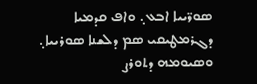ܣܘܪ̈ܝܝܐ ܐܒܥ܉ ܘܐܦ ܩܕܡܝܐ ܕܓܪܡܛܝܩܝ ܣܡ ܕܠܫܢܐ ܣܘܪܝܝܐ܉ ܘܣܝܘܡܗ ܕܬܘܪܨ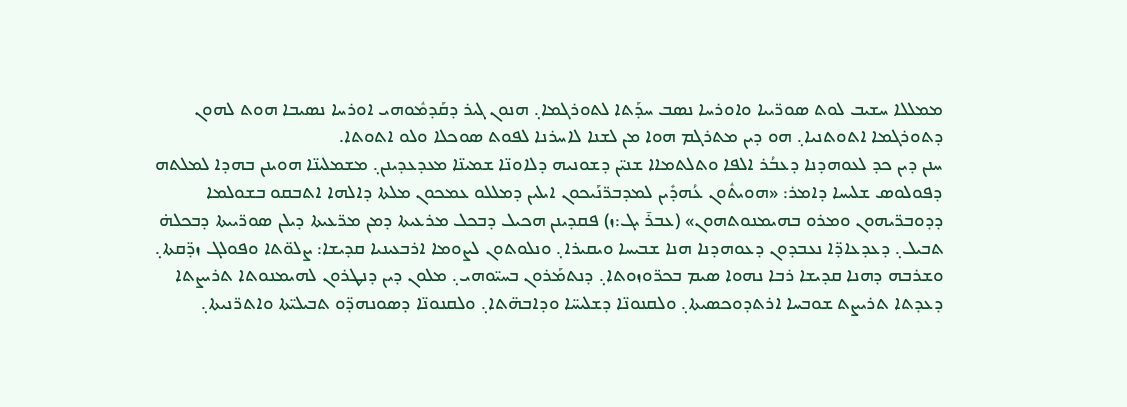ܡܡܠܠܐ ܚܫܝܒ ܠܘܬ ܣܘܪ̈ܝܝܐ ܘܐܘܪܚܐ ܢܣܒ ܚܕܰܬܐ ܠܬܘܪܓܡܐ܉ ܗܢܘܢ ܓܝܪ ܕܩܰܕܡܽܘܗܝ ܐܘܪܚܐ ܢܣܝܒܐ ܗܘܬ ܠܗܘܢ ܕܬܘܪܓܡܐ ܐܬܘܬܢܝܐ܉ ܗܘ ܕܝܢ ܡܬܪܓܡ ܗܘܐ ܡܢ ܠܫܢܐ ܠܐܚܪܢܐ ܠܦܘܬ ܣܘܟܠܐ ܘܠܘ ܐܬܘܬܐ.
ܚܢܢ ܕܝܢ ܟܕ ܠܥܘܗܕܢܐ ܕܥܒܳܪ ܐܠܦܐ ܘܬܠܬܡܐܐ ܫܢܝ̈ܢ ܕܫܘܢܝܗ ܕܠܐܘܢ̈ܐ ܫܡܝܢ̈ܐ ܡܥܕܥܕܝܢܢ܉ ܡܫܡܠܝܢ̈ܐ ܗܘܝܢܢ ܒܗܕܐ ܠܡܠܬܗ ܕܦܘܠܘܣ ܫܠܝܚܐ ܕܐܡܪ: «ܗܘܝܬܽܘܢ ܥܳܗܕܺܝܢ ܠܡܕܒܪ̈ܢܰܝܟܘܢ ܐܝܠܝܢ ܕܡܠܠܘ ܥܡܟܘܢ ܡܠܬܐ ܕܐܠܗܐ ܐܬܒܩܘ ܒܫܘܠܡܐ ܕܕܘܒܪ̈ܝܗܘܢ ܘܡܪܘ ܒܗܝܡܢܘܬܗܘܢ» (ܥܒܪ̄ ܝܓ:ܙ) ܦܩܕܝܢܢ ܗܟܝܠ ܕܒܟܠ ܡܪܥܝܬܐ ܕܡܢ ܡܪ̈ܥܝܬܐ ܕܝܠܢ ܣܘܪ̈ܝܝܬܐ ܕܒܟܠܗ̇ ܬܒܝܠ܉ ܕܥܕܥܐܕ̈ܐ ܢܥܒܕܘܢ ܕܥܘܗܕܢܐ ܗܢܐ ܫܒܝܚܐ ܘܝܩܝܪܐ܉ ܘܢܠܘܬܘܢ ܠܨܘܡܐ ܐܪܒܥܝܢܝܐ ܩܕܝܫܐ: ܨܠܘ̈ܬܐ ܘܦܘܠܓ ܙܕ̈ܩܬܐ܉ ܘܫܪܒܗ ܕܗܢܐ ܩܕܝܫܐ ܪܒܐ ܢܗܘܐ ܣܝܡ ܒܟܪ̈ܘܙܘܬܐ܉ ܕܢܬܡܰܪܘܢ ܒܚܝ̈ܘܗܝ܉ ܡܠܘܢ ܕܝܢ ܕܢܛܪܘܢ ܠܗܝܡܢܘܬܐ ܬܪܝܨܬܐ ܕܥܕܬܐ ܬܪܝܨܬ ܫܘܒܚܐ ܐܪܬܕܘܟܣܝܬܐ܉ ܘܠܩܢܘܢ̈ܐ ܕܫܠܝܚ̈ܐ ܘܕܐܒܗ̈ܬܐ܉ ܘܠܩܢܘܢ̈ܐ ܕܣܘܢܗܕ̈ܘ ܬܒܝܠܝ̈ܬܐ ܘܐܬܪ̈ܢܝܬܐ܉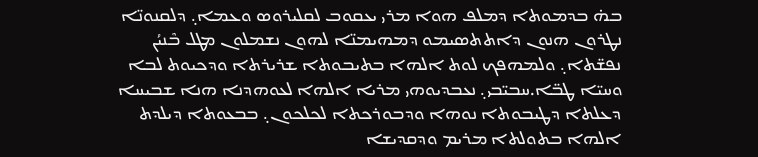ܒܗ̇ ܒܕܡܘܬܐ ܕܡܠܦ ܗܘܐ ܡܪܝ ܝܥܩܘܒ ܠܩܠܝܪܘܣ ܘܥܡܐ܉ ܕܠܩܢܘܢ̈ܐ ܢܛܪܘܢ ܗܢܘܢ ܕܐܬܬܣܝܡܘ ܕܡܗܝܡܢ̈ܐ ܠܗܘܢ ܢܫܡܠܘܢ ܡܛܠ ܒܶܢܝܳܢ ܢܦܫ̈ܬܐ܉ ܘܠܡܗܦܟ ܠܘܬ ܐܠܗܐ ܒܬܝܒܘܬܐ ܫܪܝܪܬܐ ܘܕܟܝܘܬ ܠܒܐ ܘܚܝ̈ܐ ܛܒ̈ܐ.ܚܒܝ̈ܒܝ܉ ܢܥܒܕܝܘܗܝ ܡܪܝܐ ܐܠܗܐ ܠܥܘܗܕܢܐ ܗܢܐ ܫܒܝܚܐ ܕܥܠܬܐ ܕܛܝܒܘܬܐ ܢܘܗܐ ܘܕܒܘܪܟܬܐ ܠܟܠܟܘܢ܉ ܒܒܥܘܬܐ ܕܝܠܕܬ ܐܠܗܐ ܒܬܘܠܬܐ ܡܪܝܡ ܘܕܩܕܝܫܐ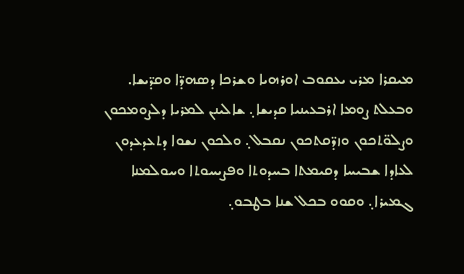ܡܝܩܪܐ ܡܪܝ ܝܥܩܘܒ ܐܘܪܗܝܐ ܘܫܪܟܐ ܕܣܗܕ̈ܐ ܘܩܕ̈ܝܫܐ.
ܘܒܥܠܬ ܨܘܡܐ ܐܪܒܥܝܢܝܐ ܩܕܝܫܐ܉ ܫܐܠܝܢܢ ܠܡܪܝܐ ܕܠܨܘܡܟܘܢ ܘܨܠܘ̈ܬܟܘܢ ܘܙܕ̈ܩܬܟܘܢ ܢܩܒܠ܉ ܘܠܟܘܢ ܢܫܘܐ ܕܬܥܕܥܕܘܢ ܠܥܐܕܐ ܫܒܝܚܐ ܕܩܝܡܬܐ ܒܚܕܘܬܐ ܘܦܨܝܚܘܬܐ ܘܚܘܠܡܢܐ ܓܡܝܪܐ܉ ܘܩܘܘ ܒܟܠ ܫܢܐ ܒܛܒܘ܉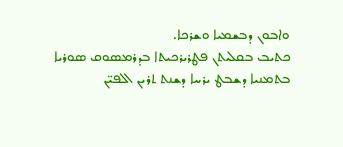ܘܐܒܘܢ ܕܒܫܡܝܐ ܘܫܪܟܐ.
ܟܬܝܒ ܒܩܠܝܬܢ ܦܛܪܝܪܟܝܬܐ ܒܕܪܡܣܘܩ ܣܘܪܝܐ
ܒܬܡܢܝܐ ܕܫܒܛ ܝܪܚܐ ܕܫܢܬ ܬܪܝܢ ܐܠܦܝ̈ܢ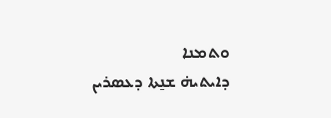ܘܬܡܢܐ
ܕܐܝܬܝܗ̇ ܫܢ̱ܬܐ ܕܥܣܪܝܢ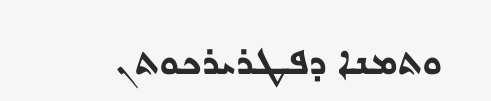ܘܬܡܢܐ ܕܦܛܪܝܪܟܘܬܢ